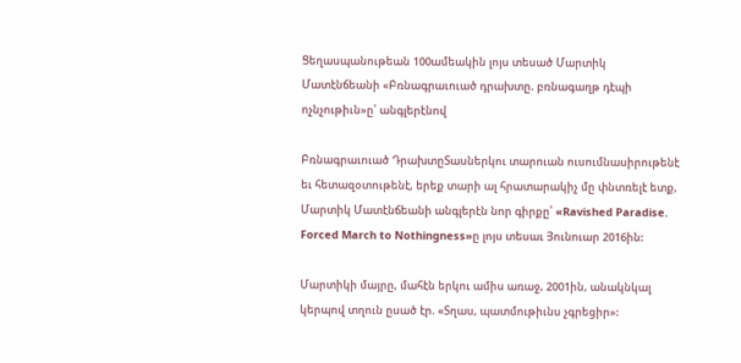Ցեղասպանութեան 100ամեակին լոյս տեսած Մարտիկ Մատէնճեանի «Բռնագրաւուած դրախտը. բռնագաղթ դէպի ոչնչութիւն»ը՝ անգլերէնով

Բռնագրաւուած ԴրախտըՏասներկու տարուան ուսումնասիրութենէ եւ հետազօտութենէ, երեք տարի ալ հրատարակիչ մը փնտռելէ ետք, Մարտիկ Մատէնճեանի անգլերէն նոր գիրքը՝ «Ravished Paradise. Forced March to Nothingness»ը լոյս տեսաւ Յունուար 2016ին:

Մարտիկի մայրը, մահէն երկու ամիս առաջ, 2001ին, անակնկալ կերպով տղուն ըսած էր. «Տղաս, պատմութիւնս չգրեցիր»: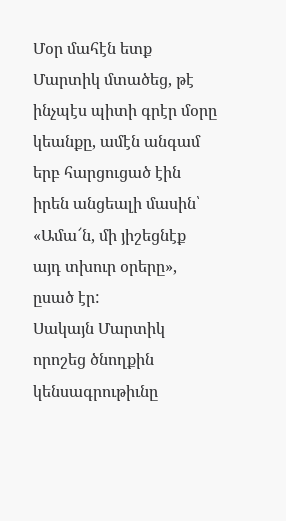Մօր մահէն ետք Մարտիկ մտածեց, թէ ինչպէս պիտի գրէր մօրը կեանքը, ամէն անգամ երբ հարցուցած էին իրեն անցեալի մասին՝ «Ամա՜ն, մի յիշեցնէք այդ տխուր օրերը», ըսած էր:
Սակայն Մարտիկ որոշեց ծնողքին կենսագրութիւնը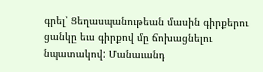գրել՝ Ցեղասպանութեան մասին գիրքերու ցանկը եւս գիրքով մը ճոխացնելու նպատակով: Մանաւանդ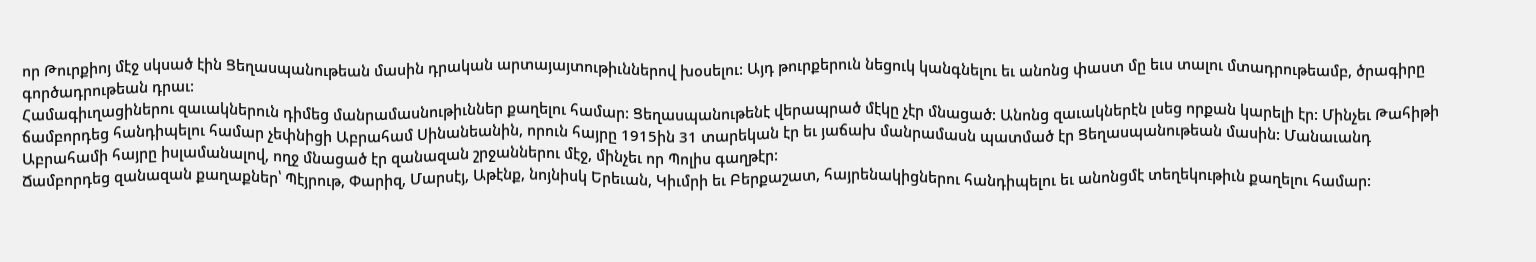որ Թուրքիոյ մէջ սկսած էին Ցեղասպանութեան մասին դրական արտայայտութիւններով խօսելու: Այդ թուրքերուն նեցուկ կանգնելու եւ անոնց փաստ մը եւս տալու մտադրութեամբ, ծրագիրը գործադրութեան դրաւ:
Համագիւղացիներու զաւակներուն դիմեց մանրամասնութիւններ քաղելու համար: Ցեղասպանութենէ վերապրած մէկը չէր մնացած: Անոնց զաւակներէն լսեց որքան կարելի էր: Մինչեւ Թահիթի ճամբորդեց հանդիպելու համար չեփնիցի Աբրահամ Սինանեանին, որուն հայրը 1915ին 31 տարեկան էր եւ յաճախ մանրամասն պատմած էր Ցեղասպանութեան մասին: Մանաւանդ Աբրահամի հայրը իսլամանալով, ողջ մնացած էր զանազան շրջաններու մէջ, մինչեւ որ Պոլիս գաղթէր:
Ճամբորդեց զանազան քաղաքներ՝ Պէյրութ, Փարիզ, Մարսէյ, Աթէնք, նոյնիսկ Երեւան, Կիւմրի եւ Բերքաշատ, հայրենակիցներու հանդիպելու եւ անոնցմէ տեղեկութիւն քաղելու համար: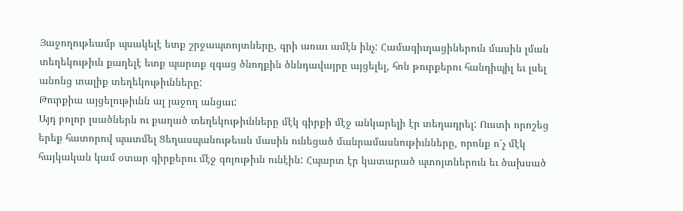Յաջողութեամբ պսակելէ ետք շրջապտոյտները, գրի առաւ ամէն ինչ: Համագիւղացիներուն մասին լման տեղեկութիւն քաղելէ ետք պարտք զգաց ծնողքին ծննդավայրը այցելել, հոն թուրքերու հանդիպիլ եւ լսել անոնց տալիք տեղեկութիւնները:
Թուրքիա այցելութիւնն ալ յաջող անցաւ:
Այդ բոլոր լսածներն ու քաղած տեղեկութիւնները մէկ գիրքի մէջ անկարելի էր տեղադրել: Ուստի որոշեց երեք հատորով պատմել Ցեղասպանութեան մասին ունեցած մանրամասնութիւնները, որոնք ո՛չ մէկ հայկական կամ օտար գիրքերու մէջ գոյութիւն ունէին: Հպարտ էր կատարած պտոյտներուն եւ ծախսած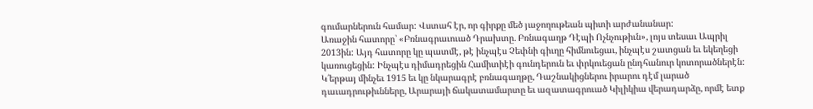գումարներուն համար: Վստահ էր, որ գիրքը մեծ յաջողութեան պիտի արժանանար:
Առաջին հատորը՝ «Բռնագրաւուած Դրախտը. Բռնագաղթ Դէպի Ոչնչութիւն», լոյս տեսաւ Ապրիլ 2013ին: Այդ հատորը կը պատմէ, թէ ինչպէս Չեփնի գիւղը հիմնուեցաւ, ինչպէս շատցան եւ եկեղեցի կառուցեցին: Ինչպէս դիմադրեցին Համիտիէի գունդերուն եւ փրկուեցան ընդհանուր կոտորածներէն: Կ՛երթայ մինչեւ 1915 եւ կը նկարագրէ բռնագաղթը, Դաշնակիցներու իրարու դէմ լարած դաւադրութիւնները, Արարայի ճակատամարտը եւ ազատագրուած Կիլիկիա վերադարձը, որմէ ետք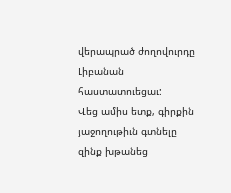վերապրած ժողովուրդը Լիբանան հաստատուեցաւ:
Վեց ամիս ետք, գիրքին յաջողութիւն գտնելը զինք խթանեց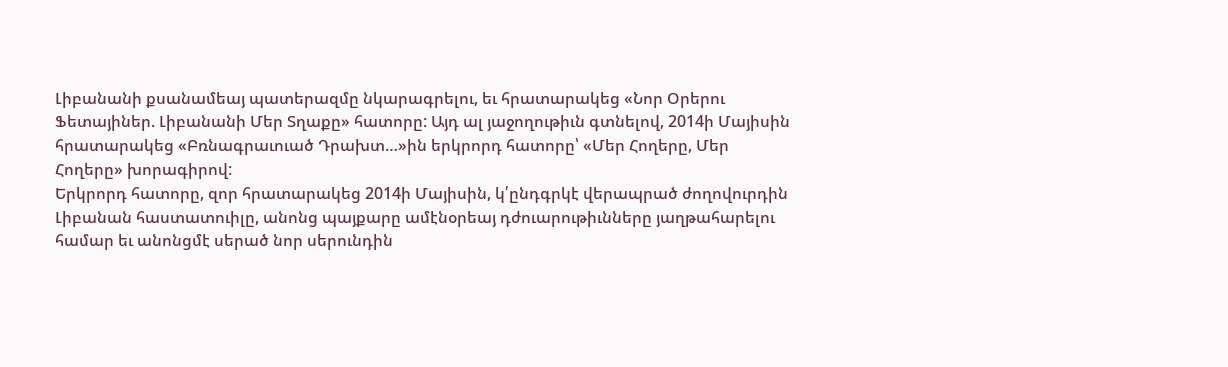Լիբանանի քսանամեայ պատերազմը նկարագրելու, եւ հրատարակեց «Նոր Օրերու Ֆետայիներ. Լիբանանի Մեր Տղաքը» հատորը: Այդ ալ յաջողութիւն գտնելով, 2014ի Մայիսին հրատարակեց «Բռնագրաւուած Դրախտ…»ին երկրորդ հատորը՝ «Մեր Հողերը, Մեր Հողերը» խորագիրով:
Երկրորդ հատորը, զոր հրատարակեց 2014ի Մայիսին, կ՛ընդգրկէ վերապրած ժողովուրդին Լիբանան հաստատուիլը, անոնց պայքարը ամէնօրեայ դժուարութիւնները յաղթահարելու համար եւ անոնցմէ սերած նոր սերունդին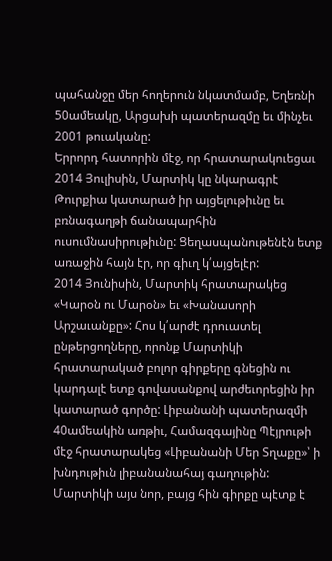պահանջը մեր հողերուն նկատմամբ, Եղեռնի 50ամեակը, Արցախի պատերազմը եւ մինչեւ 2001 թուականը:
Երրորդ հատորին մէջ, որ հրատարակուեցաւ 2014 Յուլիսին, Մարտիկ կը նկարագրէ Թուրքիա կատարած իր այցելութիւնը եւ բռնագաղթի ճանապարհին ուսումնասիրութիւնը: Ցեղասպանութենէն ետք առաջին հայն էր, որ գիւղ կ՛այցելէր:
2014 Յունիսին, Մարտիկ հրատարակեց «Կարօն ու Մարօն» եւ «Խանասորի Արշաւանքը»: Հոս կ՛արժէ դրուատել ընթերցողները, որոնք Մարտիկի հրատարակած բոլոր գիրքերը գնեցին ու կարդալէ ետք գովասանքով արժեւորեցին իր կատարած գործը: Լիբանանի պատերազմի 40ամեակին առթիւ, Համազգայինը Պէյրութի մէջ հրատարակեց «Լիբանանի Մեր Տղաքը»՝ ի խնդութիւն լիբանանահայ գաղութին:
Մարտիկի այս նոր, բայց հին գիրքը պէտք է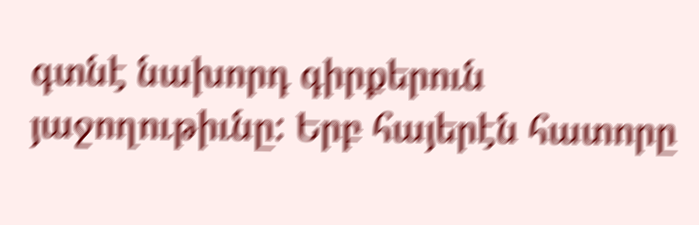գտնէ նախորդ գիրքերուն յաջողութիւնը: Երբ հայերէն հատորը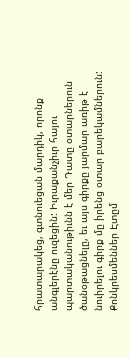հրատարակեց, գտնուեցան մարդիկ, որոնք անգլերէնը ուզեցին: Իւրաքանչիւր հայու պարտականութիւնն է մեր Դատը օտարներուն ծանօթացնելը, եւ այս գիրքը յարմար առիթ է նուիրելու գիրք մը իրենց օտար բարեկամներուն:
Քոնկրեսմեններ Էտըմ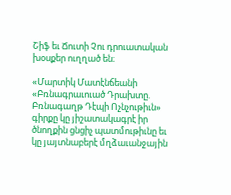Շիֆ եւ Ճուտի Չու դրուատական խօսքեր ուղղած են։

«Մարտիկ Մատէնճեանի «Բռնագրաւուած Դրախտը. Բռնագաղթ Դէպի Ոչնչութիւն» գիրքը կը յիշատակագրէ իր ծնողքին ցնցիչ պատմութիւնը եւ կը յայտնաբերէ մղձաւանջային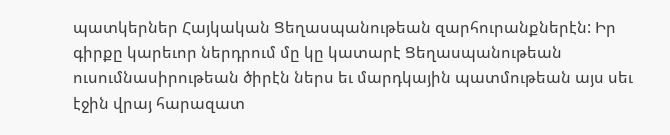պատկերներ Հայկական Ցեղասպանութեան զարհուրանքներէն: Իր գիրքը կարեւոր ներդրում մը կը կատարէ Ցեղասպանութեան ուսումնասիրութեան ծիրէն ներս եւ մարդկային պատմութեան այս սեւ էջին վրայ հարազատ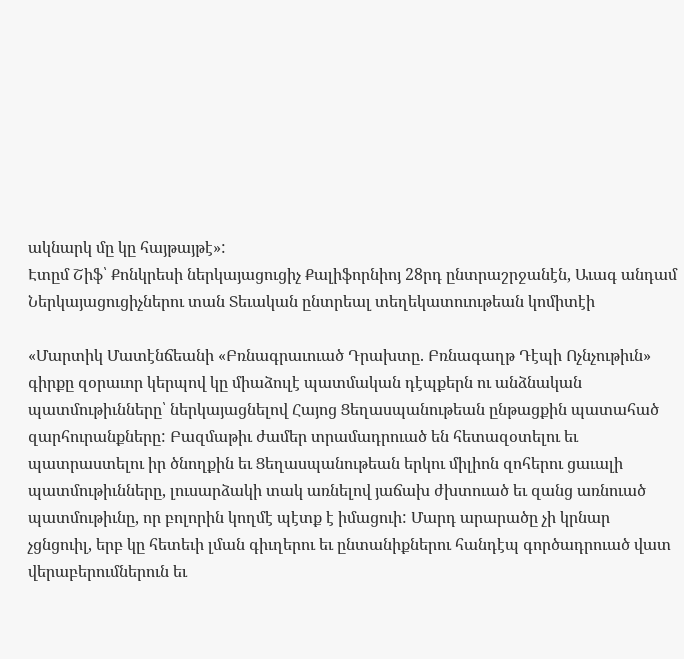ակնարկ մը կը հայթայթէ»:
Էտըմ Շիֆ՝ Քոնկրեսի ներկայացուցիչ Քալիֆորնիոյ 28րդ ընտրաշրջանէն, Աւագ անդամ Ներկայացուցիչներու տան Տեւական ընտրեալ տեղեկատուութեան կոմիտէի

«Մարտիկ Մատէնճեանի «Բռնագրաւուած Դրախտը. Բռնագաղթ Դէպի Ոչնչութիւն» գիրքը զօրաւոր կերպով կը միաձուլէ պատմական դէպքերն ու անձնական պատմութիւնները՝ ներկայացնելով Հայոց Ցեղասպանութեան ընթացքին պատահած զարհուրանքները: Բազմաթիւ ժամեր տրամադրուած են հետազօտելու եւ պատրաստելու իր ծնողքին եւ Ցեղասպանութեան երկու միլիոն զոհերու ցաւալի պատմութիւնները, լուսարձակի տակ առնելով յաճախ ժխտուած եւ զանց առնուած պատմութիւնը, որ բոլորին կողմէ պէտք է իմացուի: Մարդ արարածը չի կրնար չցնցուիլ, երբ կը հետեւի լման գիւղերու եւ ընտանիքներու հանդէպ գործադրուած վատ վերաբերումներուն եւ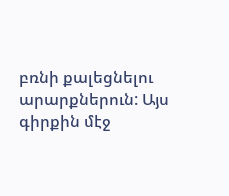բռնի քալեցնելու արարքներուն: Այս գիրքին մէջ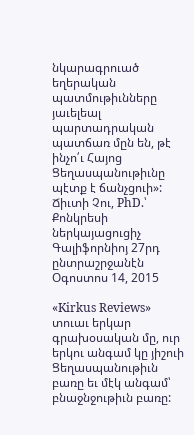նկարագրուած եղերական պատմութիւնները յաւելեալ պարտադրական պատճառ մըն են, թէ ինչո՛ւ Հայոց Ցեղասպանութիւնը պէտք է ճանչցուի»:
Ճիւտի Չու, PhD.՝
Քոնկրեսի ներկայացուցիչ Գալիֆորնիոյ 27րդ ընտրաշրջանէն
Օգոստոս 14, 2015

«Kirkus Reviews» տուաւ երկար գրախօսական մը, ուր երկու անգամ կը յիշուի Ցեղասպանութիւն բառը եւ մէկ անգամ՝ բնաջնջութիւն բառը: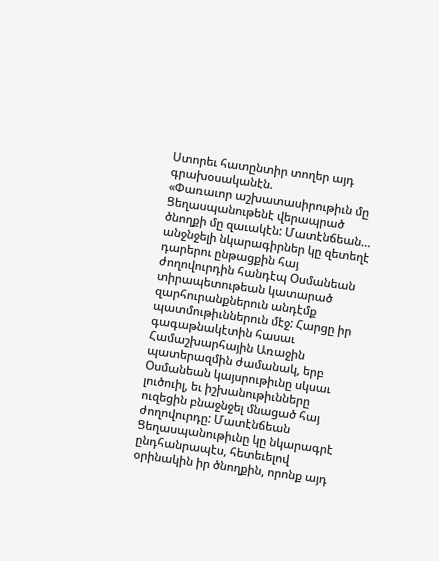Ստորեւ հատընտիր տողեր այդ գրախօսականէն.
«Փառաւոր աշխատասիրութիւն մը Ցեղասպանութենէ վերապրած ծնողքի մը զաւակէն: Մատէնճեան… անջնջելի նկարագիրներ կը զետեղէ դարերու ընթացքին հայ ժողովուրդին հանդէպ Օսմանեան տիրապետութեան կատարած զարհուրանքներուն անդէմք պատմութիւններուն մէջ: Հարցը իր գագաթնակէտին հասաւ Համաշխարհային Առաջին պատերազմին ժամանակ, երբ Օսմանեան կայսրութիւնը սկսաւ լուծուիլ, եւ իշխանութիւնները ուզեցին բնաջնջել մնացած հայ ժողովուրդը: Մատէնճեան Ցեղասպանութիւնը կը նկարագրէ ընդհանրապէս, հետեւելով օրինակին իր ծնողքին, որոնք այդ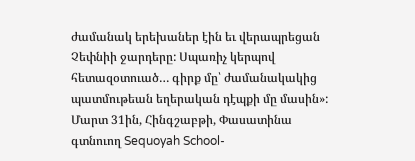ժամանակ երեխաներ էին եւ վերապրեցան Չեփնիի ջարդերը: Սպառիչ կերպով հետազօտուած… գիրք մը՝ ժամանակակից պատմութեան եղերական դէպքի մը մասին»:
Մարտ 31ին, Հինգշաբթի, Փասատինա գտնուող Sequoyah School-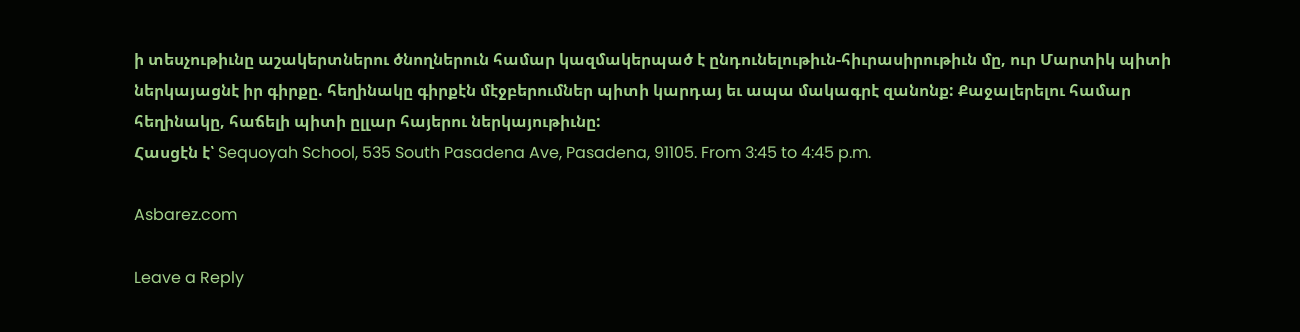ի տեսչութիւնը աշակերտներու ծնողներուն համար կազմակերպած է ընդունելութիւն-հիւրասիրութիւն մը, ուր Մարտիկ պիտի ներկայացնէ իր գիրքը. հեղինակը գիրքէն մէջբերումներ պիտի կարդայ եւ ապա մակագրէ զանոնք: Քաջալերելու համար հեղինակը, հաճելի պիտի ըլլար հայերու ներկայութիւնը:
Հասցէն է՝ Sequoyah School, 535 South Pasadena Ave, Pasadena, 91105. From 3:45 to 4:45 p.m.

Asbarez.com

Leave a Reply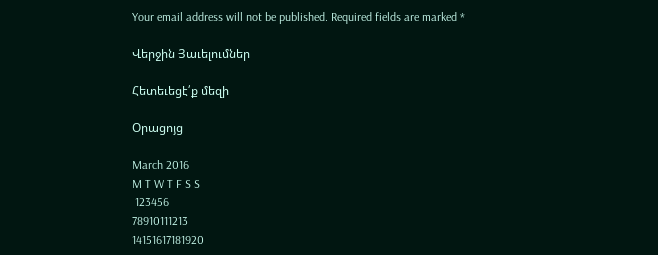Your email address will not be published. Required fields are marked *

Վերջին Յաւելումներ

Հետեւեցէ՛ք մեզի

Օրացոյց

March 2016
M T W T F S S
 123456
78910111213
14151617181920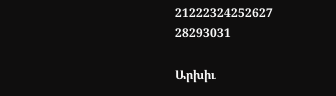21222324252627
28293031

Արխիւ